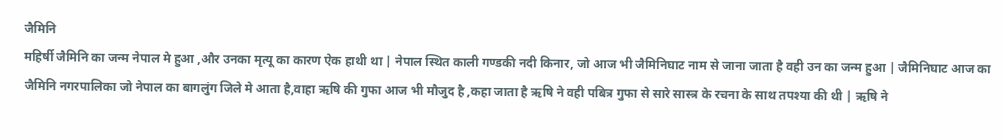जैमिनि
महिर्षी जैमिनि का जन्म नेपाल मे हुआ ,और उनका मृत्यू का कारण ऐक हाथी था | नेपाल स्थित काली गण्डकी नदी किनार, जो आज भी जैमिनिघाट नाम से जाना जाता है वही उन का जन्म हुआ | जैमिनिघाट आज का जैमिनि नगरपालिका जो नेपाल का बागलुंग जिले मे आता है,वाहा ऋषि की गुफा आज भी मौजुद है ,कहा जाता है ऋषि ने वही पबित्र गुफा से सारे सास्त्र के रचना के साथ तपश्या की थी | ऋषि ने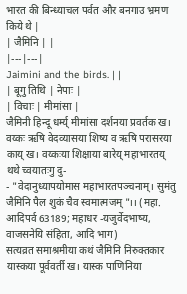भारत की बिन्ध्याचल पर्वत और बनगाउ भ्रमण किये थे |
| जैमिनि | |
|---|---|
Jaimini and the birds. | |
| बूगु तिथि | नेपाः |
| विचाः | मीमांसा |
जैमिनी हिन्दू धर्म्य् मीमांसा दर्शनया प्रवर्तक ख। वय्कः ऋषि वेदव्यासया शिष्य व ऋषि परासरया काय् ख। वय्कःया शिक्षाया बारेय् महाभारतय् थथे च्वयातःगु दु-
- "वेदानुध्यापयोमास महाभारतपञ्चनाम्। सुमंतु जैमिनि पैल शुकं चैव स्वमात्मजम् "।। (महा. आदिपर्व 63189; महाधर -यजुर्वेदभाष्य, वाजसनेयि संहिता, आदि भाग)
सत्यव्रत समाश्रमीया कथं जैमिनि निरुक्तकार यास्कया पूर्ववर्ती ख। यास्क पाणिनिया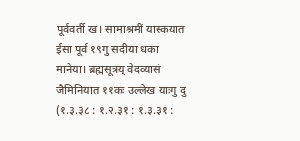पूर्ववर्ती ख। सामाश्रमीं यास्कयात ईसा पूर्व १९गु सदीया धका मानेया। ब्रह्मसूत्रय् वेदव्यासं जैमिनियात ११कः उल्लेख याःगु दु (१.३.३८ : १.२.३१ : १.३.३१ :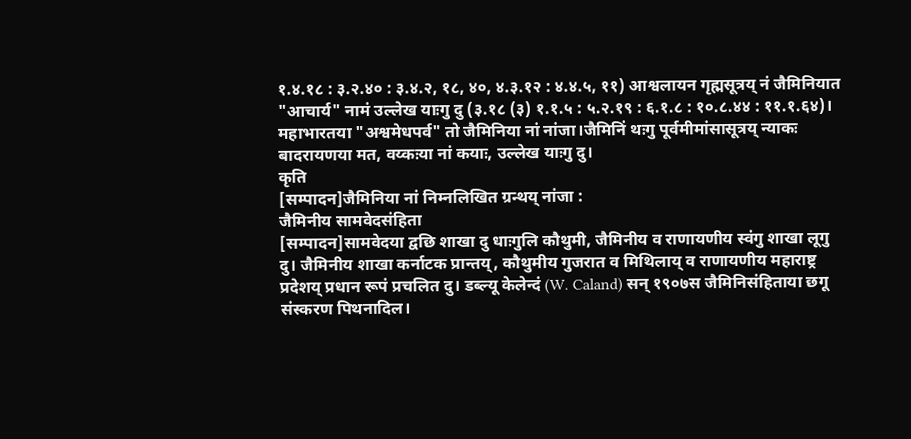१.४.१८ : ३.२.४० : ३.४.२, १८, ४०, ४.३.१२ : ४.४.५, ११) आश्वलायन गृह्मसूत्रय् नं जैमिनियात "आचार्य" नामं उल्लेख याःगु दु (३.१८ (३) १.१.५ : ५.२.१९ : ६.१.८ : १०.८.४४ : ११.१.६४)। महाभारतया "अश्वमेधपर्व" तो जैमिनिया नां नांजा।जैमिनिं थःगु पूर्वमीमांसासूत्रय् न्याकः बादरायणया मत, वय्कःया नां कयाः, उल्लेख याःगु दु।
कृति
[सम्पादन]जैमिनिया नां निम्नलिखित ग्रन्थय् नांजा :
जैमिनीय सामवेदसंहिता
[सम्पादन]सामवेदया द्वछि शाखा दु धाःगुलि कौथुमी, जैमिनीय व राणायणीय स्वंगु शाखा लूगु दु। जैमिनीय शाखा कर्नाटक प्रान्तय्, कौथुमीय गुजरात व मिथिलाय् व राणायणीय महाराष्ट्र प्रदेशय् प्रधान रूपं प्रचलित दु। डब्ल्यू केलेन्दं (W. Caland) सन् १९०७स जैमिनिसंहिताया छगू संस्करण पिथनादिल।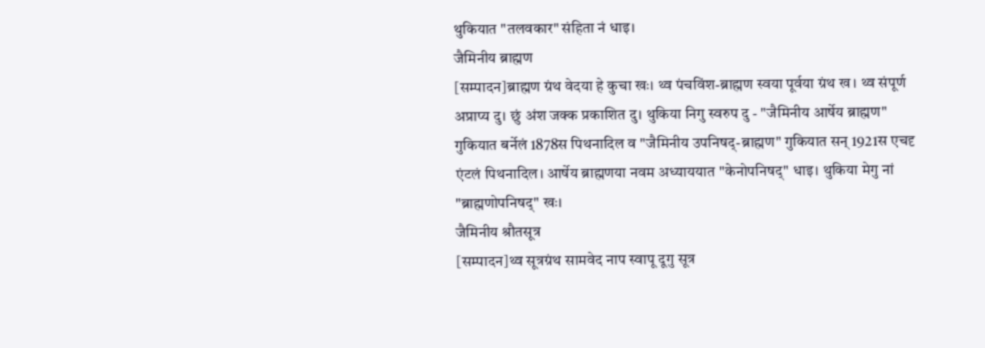थुकियात "तलवकार" संहिता नं धाइ।
जैमिनीय ब्राह्मण
[सम्पादन]ब्राह्मण ग्रंथ वेदया हे कुचा खः। थ्व पंचविंश-ब्राह्मण स्वया पूर्वया ग्रंथ ख। थ्व संपूर्ण अप्राप्य दु। छुं अंश जक्क प्रकाशित दु। थुकिया निगु स्वरुप दु - "जैमिनीय आर्षेय ब्राह्मण" गुकियात बर्नेलं 1878स पिथनादिल व "जैमिनीय उपनिषद्-ब्राह्मण" गुकियात सन् 1921स एचदृ एंटलं पिथनादिल। आर्षेय ब्राह्मणया नवम अध्याययात "केनोपनिषद्" धाइ। थुकिया मेगु नां "ब्राह्मणोपनिषद्" खः।
जैमिनीय श्रौतसूत्र
[सम्पादन]थ्व सूत्रग्रंथ सामवेद नाप स्वापू दूगु सूत्र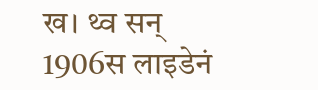ख। थ्व सन् 1906स लाइडेनं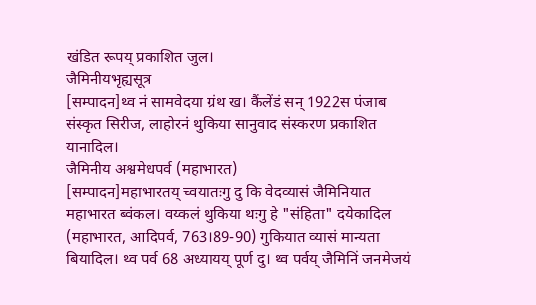खंडित रूपय् प्रकाशित जुल।
जैमिनीयभृह्यसूत्र
[सम्पादन]थ्व नं सामवेदया ग्रंथ ख। कैंलेंडं सन् 1922स पंजाब संस्कृत सिरीज, लाहोरनं थुकिया सानुवाद संस्करण प्रकाशित यानादिल।
जैमिनीय अश्वमेधपर्व (महाभारत)
[सम्पादन]महाभारतय् च्वयातःगु दु कि वेदव्यासं जैमिनियात महाभारत ब्वंकल। वय्कलं थुकिया थःगु हे "संहिता" दयेकादिल (महाभारत, आदिपर्व, 763।89-90) गुकियात व्यासं मान्यता बियादिल। थ्व पर्व 68 अध्यायय् पूर्ण दु। थ्व पर्वय् जैमिनिं जनमेजयं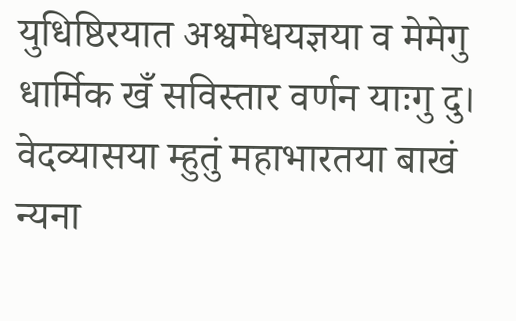युधिष्ठिरयात अश्वमेधयज्ञया व मेमेगु धार्मिक खँ सविस्तार वर्णन याःगु दु। वेदव्यासया म्हुतुं महाभारतया बाखं न्यना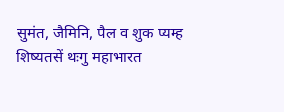सुमंत, जैमिनि, पैल व शुक प्यम्ह शिष्यतसें थःगु महाभारत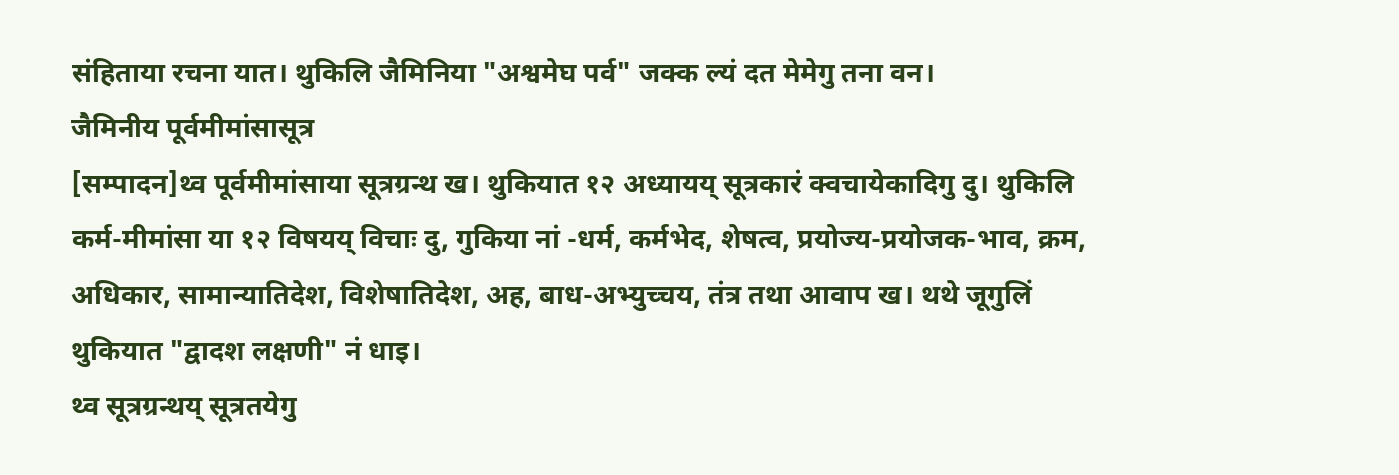संहिताया रचना यात। थुकिलि जैमिनिया "अश्वमेघ पर्व" जक्क ल्यं दत मेमेगु तना वन।
जैमिनीय पूर्वमीमांसासूत्र
[सम्पादन]थ्व पूर्वमीमांसाया सूत्रग्रन्थ ख। थुकियात १२ अध्यायय् सूत्रकारं क्वचायेकादिगु दु। थुकिलि कर्म-मीमांसा या १२ विषयय् विचाः दु, गुकिया नां -धर्म, कर्मभेद, शेषत्व, प्रयोज्य-प्रयोजक-भाव, क्रम, अधिकार, सामान्यातिदेश, विशेषातिदेश, अह, बाध-अभ्युच्चय, तंत्र तथा आवाप ख। थथे जूगुलिं थुकियात "द्वादश लक्षणी" नं धाइ।
थ्व सूत्रग्रन्थय् सूत्रतयेगु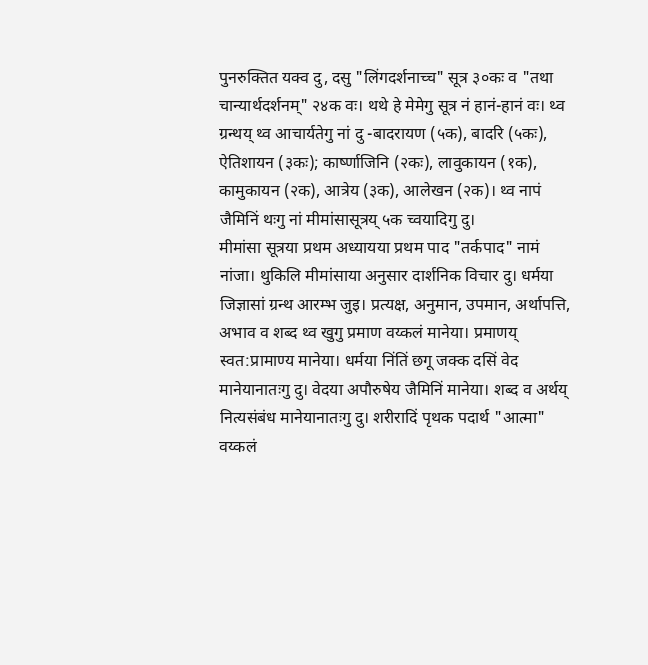पुनरुक्तित यक्व दु, दसु "लिंगदर्शनाच्च" सूत्र ३०कः व "तथा चान्यार्थदर्शनम्" २४क वः। थथे हे मेमेगु सूत्र नं हानं-हानं वः। थ्व ग्रन्थय् थ्व आचार्यतेगु नां दु -बादरायण (५क), बादरि (५कः), ऐतिशायन (३कः); कार्ष्णाजिनि (२कः), लावुकायन (१क), कामुकायन (२क), आत्रेय (३क), आलेखन (२क)। थ्व नापं जैमिनिं थःगु नां मीमांसासूत्रय् ५क च्वयादिगु दु।
मीमांसा सूत्रया प्रथम अध्यायया प्रथम पाद "तर्कपाद" नामं नांजा। थुकिलि मीमांसाया अनुसार दार्शनिक विचार दु। धर्मया जिज्ञासां ग्रन्थ आरम्भ जुइ। प्रत्यक्ष, अनुमान, उपमान, अर्थापत्ति, अभाव व शब्द थ्व खुगु प्रमाण वय्कलं मानेया। प्रमाणय् स्वत:प्रामाण्य मानेया। धर्मया निंतिं छगू जक्क दसिं वेद मानेयानातःगु दु। वेदया अपौरुषेय जैमिनिं मानेया। शब्द व अर्थय् नित्यसंबंध मानेयानातःगु दु। शरीरादिं पृथक पदार्थ "आत्मा" वय्कलं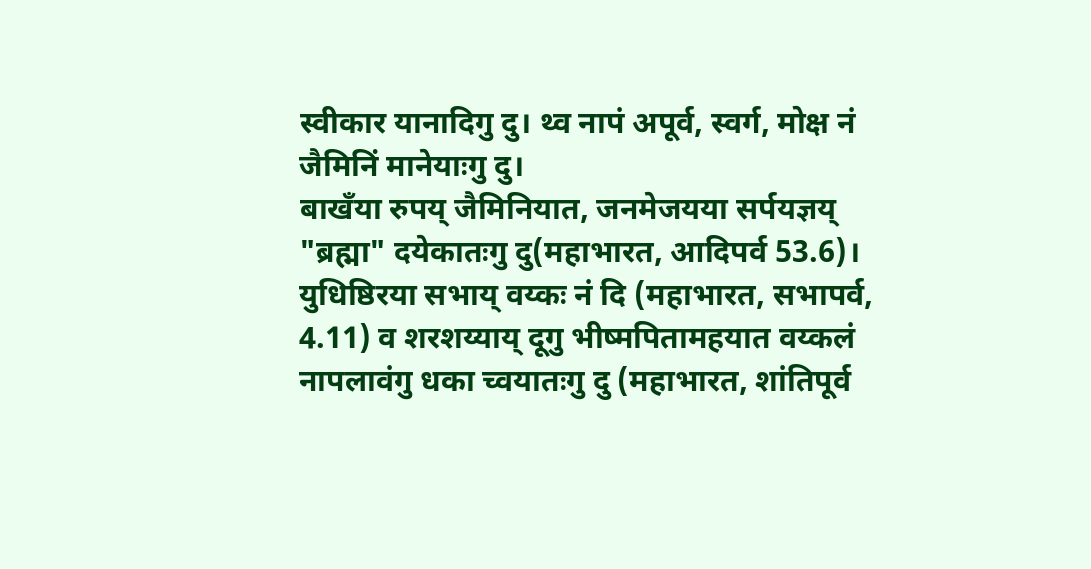स्वीकार यानादिगु दु। थ्व नापं अपूर्व, स्वर्ग, मोक्ष नं जैमिनिं मानेयाःगु दु।
बाखँया रुपय् जैमिनियात, जनमेजयया सर्पयज्ञय् "ब्रह्मा" दयेकातःगु दु(महाभारत, आदिपर्व 53.6)। युधिष्ठिरया सभाय् वय्कः नं दि (महाभारत, सभापर्व, 4.11) व शरशय्याय् दूगु भीष्मपितामहयात वय्कलं नापलावंगु धका च्वयातःगु दु (महाभारत, शांतिपूर्व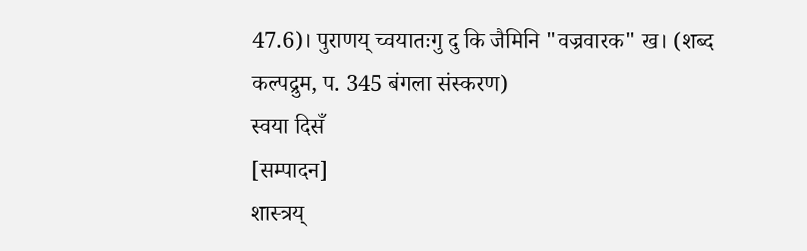47.6)। पुराणय् च्वयातःगु दु कि जैमिनि "वज्रवारक" ख। (शब्द कल्पद्रुम, प. 345 बंगला संस्करण)
स्वया दिसँ
[सम्पादन]
शास्त्रय्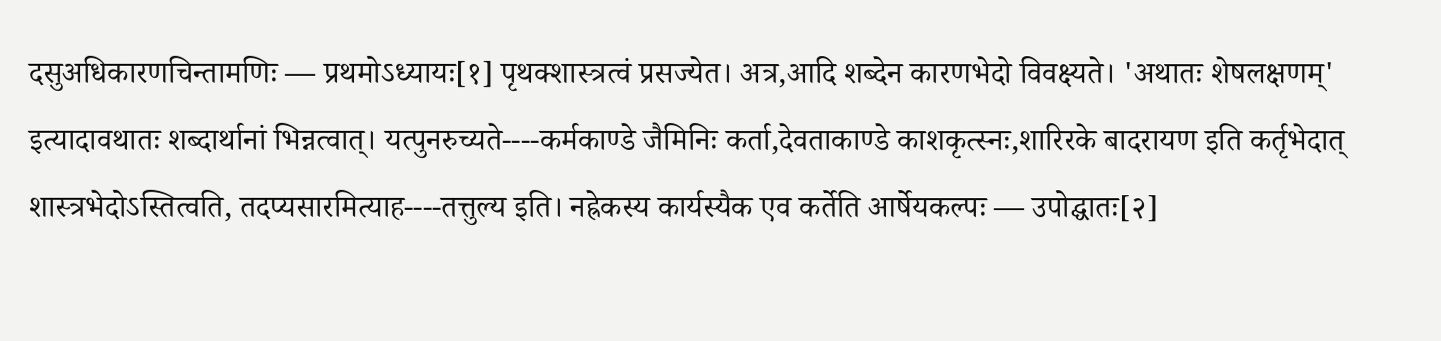दसुअधिकारणचिन्तामणिः — प्रथमोऽध्यायः[१] पृथक्शास्त्रत्वं प्रसज्येत। अत्र,आदि शब्देन कारणभेदो विवक्ष्यते। 'अथातः शेषलक्षणम्' इत्यादावथातः शब्दार्थानां भिन्नत्वात्। यत्पुनरुच्यते----कर्मकाण्डे जैमिनिः कर्ता,देवताकाण्डे काशकृत्स्नः,शारिरके बादरायण इति कर्तृभेदात् शास्त्रभेदोऽस्तित्वति, तदप्यसारमित्याह----तत्तुल्य इति। नह्रेकस्य कार्यस्यैक एव कर्तेति आर्षेयकल्पः — उपोद्घातः[२]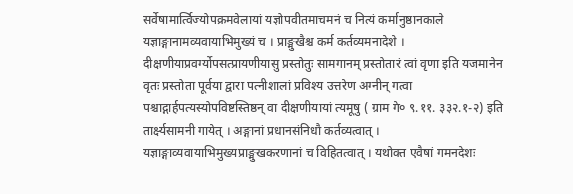सर्वेषामार्त्विज्योपक्रमवेलायां यज्ञोपवीतमाचमनं च नित्यं कर्मानुष्ठानकाले यज्ञाङ्गानामव्यवायाभिमुख्यं च । प्राङ्मुखैश्च कर्म कर्तव्यमनादेशे । दीक्षणीयाप्रवर्ग्योपसत्प्रायणीयासु प्रस्तोतुः सामगानम् प्रस्तोतारं त्वां वृणा इति यजमानेन वृतः प्रस्तोता पूर्वया द्वारा पत्नीशालां प्रविश्य उत्तरेण अग्नीन् गत्वा पश्चाद्गार्हपत्यस्योपविष्टस्तिष्ठन् वा दीक्षणीयायां त्यमूषु ( ग्राम गे० ९.११. ३३२.१-२) इति तार्क्ष्यसामनी गायेत् । अङ्गानां प्रधानसंनिधौ कर्तव्यत्वात् । यज्ञाङ्गाव्यवायाभिमुख्यप्राङ्मुखकरणानां च विहितत्वात् । यथोक्त एवैषां गमनदेशः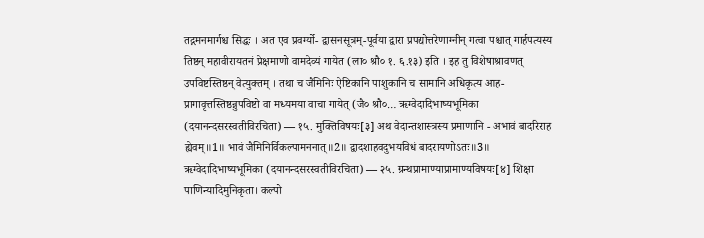तद्गमनमार्गश्च सिद्धः । अत एव प्रवर्ग्यो- द्वासनसूत्रम्-पूर्वया द्वारा प्रपद्योत्तरेणाग्नीन् गत्वा पश्चात् गार्हपत्यस्य तिष्ठन् महावीरायतनं प्रेक्षमाणो वामदेव्यं गायेत (ला० श्रौ० १. ६.१३) इति । इह तु विशेषाश्रावणत् उपविष्टस्तिष्ठन् वेत्युक्तम् । तथा च जैमिनिः ऐष्टिकानि पाशुकानि च सामानि अधिकृत्य आह- प्रागावृत्तस्तिष्ठन्नुपविष्टो वा मध्यमया वाचा गायेत् (जै० श्रौ०… ऋग्वेदादिभाष्यभूमिका (दयानन्दसरस्वतीविरचिता) — १५. मुक्तिविषयः[३] अथ वेदान्तशास्त्रस्य प्रमाणानि - अभावं बादरिराह ह्येवम्॥1॥ भावं जैमिनिर्विकल्पामननात्॥2॥ द्वादशाहवदुभयविधं बादरायणोऽतः॥3॥ ऋग्वेदादिभाष्यभूमिका (दयानन्दसरस्वतीविरचिता) — २५. ग्रन्थप्रामाण्याप्रामाण्यविषयः[४] शिक्षा पाणिन्यादिमुनिकृता। कल्पो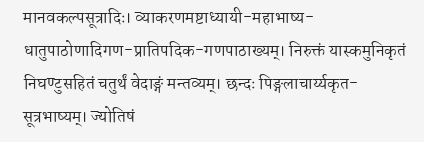मानवकल्पसूत्रादिः। व्याकरणमष्टाध्यायी-महाभाष्य-धातुपाठोणादिगण-प्रातिपदिक-गणपाठाख्यम्। निरुक्तं यास्कमुनिकृतं निघण्टुसहितं चतुर्थं वेदाङ्गं मन्तव्यम्। छन्दः पिङ्गलाचार्य्यकृत-सूत्रभाष्यम्। ज्योतिषं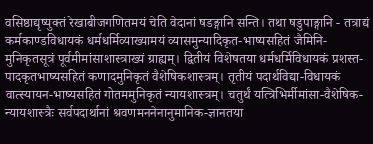वसिष्ठाद्यृष्युक्तं रेखाबीजगणितमयं चेति वेदानां षडङ्गानि सन्ति। तथा षडुपाङ्गानि - तत्राद्यं कर्मकाण्डविधायकं धर्मधर्मिव्याख्यामयं व्यासमुन्यादिकृत-भाष्यसहितं जैमिनि-मुनिकृतसूत्रं पूर्वमीमांसाशास्त्राख्यं ग्राह्यम्। द्वितीयं विशेषतया धर्मधर्मिविधायकं प्रशस्त-पादकृतभाष्यसहितं कणादमुनिकृतं वैशेषिकशास्त्रम्। तृतीयं पदार्थविद्या-विधायकं वात्स्यायन-भाष्यसहितं गोतममुनिकृतं न्यायशास्त्रम्। चतुर्थं यत्त्रिभिर्मीमांसा-वैशेषिक-न्यायशास्त्रैः सर्वपदार्थानां श्रवणमननेनानुमानिक-ज्ञानतया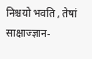निश्चयो भवति , तेषां साक्षाज्ज्ञान-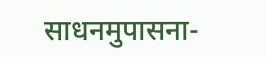साधनमुपासना-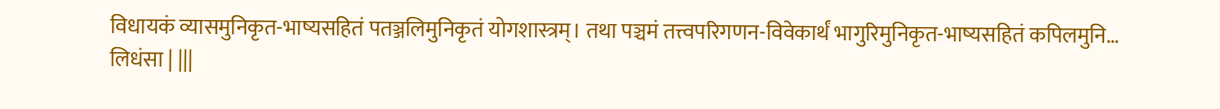विधायकं व्यासमुनिकृत-भाष्यसहितं पतञ्जलिमुनिकृतं योगशास्त्रम्। तथा पञ्चमं तत्त्वपरिगणन-विवेकार्थं भागुरिमुनिकृत-भाष्यसहितं कपिलमुनि… लिधंसा | |||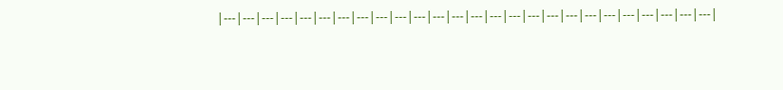|---|---|---|---|---|---|---|---|---|---|---|---|---|---|---|---|---|---|---|---|---|---|---|---|---|---|